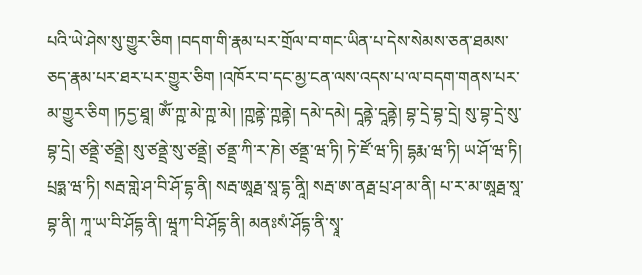པའི་ཡེ་ཤེས་སུ་གྱུར་ཅིག །བདག་གི་རྣམ་པར་གྲོལ་བ་གང་ཡིན་པ་དེས་སེམས་ཅན་ཐམས་ཅད་རྣམ་པར་ཐར་པར་གྱུར་ཅིག །འཁོར་བ་དང་མྱ་ངན་ལས་འདས་པ་ལ་བདག་གནས་པར་མ་གྱུར་ཅིག །ཏདྱ་ཐཱ། ཨོཾ་ཀྵ་མེ་ཀྵ་མེ། །ཀྵནྟེ་ཀྵནྟེ། དམེ་དམེ། དཱནྟེ་དཱནྟེ། བྷ་དྲེ་བྷ་དྲེ། སུ་བྷ་དྲེ་སུ་བྷ་དྲེ། ཙནྡྲེ་ཙནྡྲེ། སུ་ཙནྡྲེ་སུ་ཙནྡྲེ། ཙནྡྲ་ཀི་ར་ཎེ། ཙནྡྲ་ཝ་ཏི། ཏེ་ཛོ་ཝ་ཏི། དྷརྨ་ཝ་ཏི། ཡ་ཤོ་ཝ་ཏི། པྲཧྨ་ཝ་ཏི། སརྦ་གླེ་ཤ་བི་ཤོ་དྷ་ནི། སརྦ་ཨཱརྠ་སཱ་དྷ་ནཱི། སརྦ་ཨ་ནརྠ་པྲ་ཤ་མ་ནི། པ་ར་མ་ཨཱརྠ་སཱ་བྷ་ནི། ཀཱ་ཡ་བི་ཤོདྷ་ནི། ཝཱཀ་བི་ཤོདྷ་ནི། མནཿསཾ་ཤོདྷ་ནི་སྭཱ་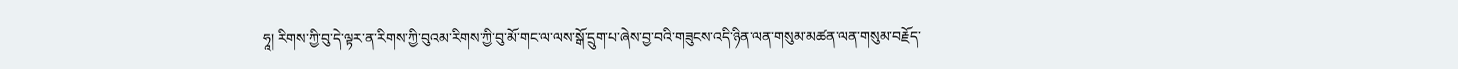ཧཱ། རིགས་ཀྱི་བུ་དེ་ལྟར་ན་རིགས་ཀྱི་བུའམ་རིགས་ཀྱི་བུ་མོ་གང་ལ་ལས་སྒོ་དྲུག་པ་ཞེས་བྱ་བའི་གཟུངས་འདི་ཉིན་ལན་གསུམ་མཚན་ལན་གསུམ་བརྗོད་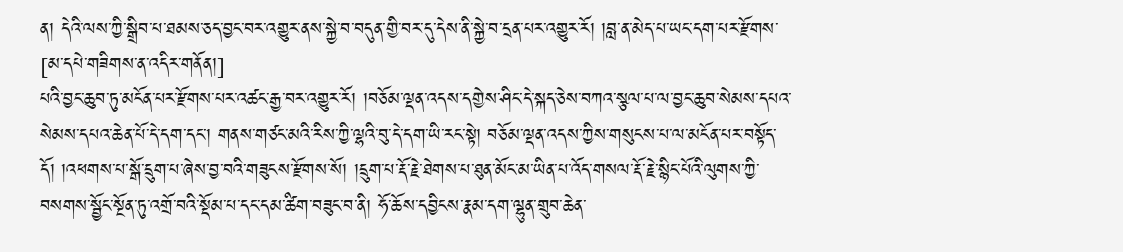ན། དེའི་ལས་ཀྱི་སྒྲིབ་པ་ཐམས་ཅད་བྱང་བར་འགྱུར་ནས་སྐྱེ་བ་བདུན་གྱི་བར་དུ་དེས་ནི་སྐྱེ་བ་དྲན་པར་འགྱུར་རོ། །བླ་ན་མེད་པ་ཡང་དག་པར་རྫོགས་
[མ་དཔེ་གཟིགས་ན་འདིར་གནོན།]
པའི་བྱང་ཆུབ་ཏུ་མངོན་པར་རྫོགས་པར་འཚང་རྒྱ་བར་འགྱུར་རོ། །བཅོམ་ལྡན་འདས་དགྱེས་ཤིང་དེ་སྐད་ཅེས་བཀའ་སྩལ་པ་ལ་བྱང་ཆུབ་སེམས་དཔའ་སེམས་དཔའ་ཆེན་པོ་དེ་དག་དང་། གནས་གཙང་མའི་རིས་ཀྱི་ལྷའི་བུ་དེ་དག་ཡི་རང་སྟེ། བཅོམ་ལྡན་འདས་ཀྱིས་གསུངས་པ་ལ་མངོན་པར་བསྟོད་དོ། །འཕགས་པ་སྒོ་དྲུག་པ་ཞེས་བྱ་བའི་གཟུངས་རྫོགས་སོ། །དྲུག་པ་རྡོ་རྗེ་ཐེགས་པ་ཐུན་མོང་མ་ཡིན་པ་འོད་གསལ་རྡོ་རྗེ་སྙིང་པོའི་ལུགས་ཀྱི་བསགས་སྦྱོང་སྔོན་ཏུ་འགྲོ་བའི་སྡོམ་པ་དང་དམ་ཚིག་བཟུང་བ་ནི། ཧོ་ཆོས་དབྱིངས་རྣམ་དག་ལྷུན་གྲུབ་ཆེན་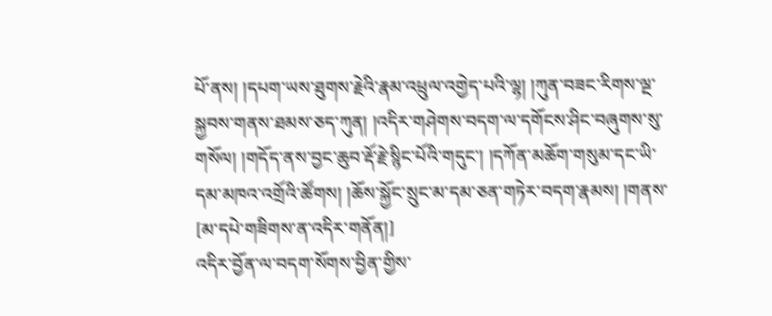པོ་ནས། །དཔག་ཡས་ཐུགས་རྗེའི་རྣམ་འཕྲུལ་འགྱེད་པའི་ལྷ། །ཀུན་བཟང་རིགས་ལྔ་སྐྱབས་གནས་ཐམས་ཅད་ཀུན། །འདིར་གཤེགས་བདག་ལ་དགོངས་ཤིང་བཞུགས་སུ་གསོལ། །གདོད་ནས་བྱང་ཆུབ་རྡོ་རྗེ་སྙིང་པོའི་གདུང་། །དཀོན་མཆོག་གསུམ་དང་ཡི་དམ་མཁའ་འགྲོའི་ཚོགས། །ཆོས་སྐྱོང་སྲུང་མ་དམ་ཅན་གཏེར་བདག་རྣམས། །གནས་
[མ་དཔེ་གཟིགས་ན་འདིར་གནོན།]
འདིར་བྱོན་ལ་བདག་སོགས་བྱིན་གྱིས་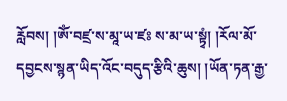རློབས། །ཨོཾ་བཛྲ་ས་མཱ་ཡ་ཛཿ ས་མ་ཡ་སྟྭཾ། །རོལ་མོ་དབྱངས་སྙན་ཡིད་འོང་བདུད་རྩིའི་ཆུས། །ཡོན་ཏན་རྒྱ་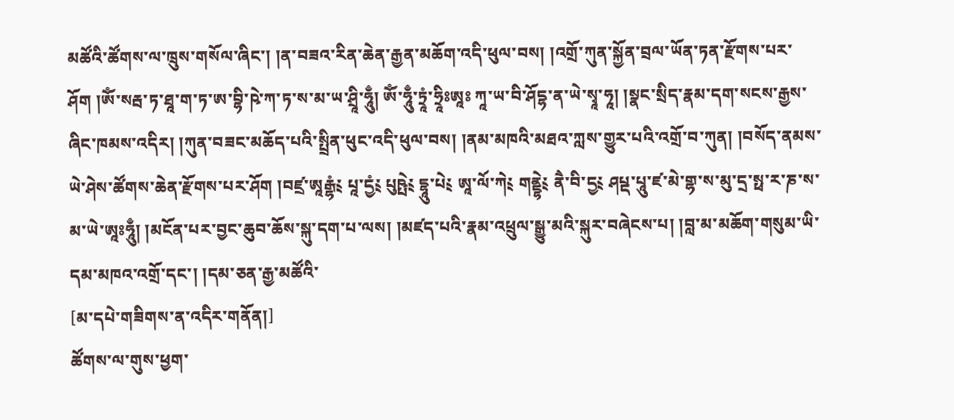མཚོའི་ཚོགས་ལ་ཁྲུས་གསོལ་ཞིང་། །ན་བཟའ་རིན་ཆེན་རྒྱན་མཆོག་འདི་ཕུལ་བས། །འགྲོ་ཀུན་སྐྱོན་བྲལ་ཡོན་ཏན་རྫོགས་པར་ཤོག །ཨོཾ་སརྦ་ཏ་ཐཱ་ག་ཏ་ཨ་བྷི་ཥེ་ཀ་ཏ་ས་མ་ཡ་ཤྲཱི་ཧཱུྃ། ཨོཾ་ཧཱུྃ་ཏྲཱཾ་ཧྲཱིཿཨཱཿ ཀཱ་ཡ་བི་ཤོདྷ་ན་ཡེ་སྭཱ་ཧཱ། །སྣང་སྲིད་རྣམ་དག་སངས་རྒྱས་ཞིང་ཁམས་འདིར། །ཀུན་བཟང་མཆོད་པའི་སྤྲིན་ཕུང་འདི་ཕུལ་བས། །ནམ་མཁའི་མཐའ་ཀླས་གྱུར་པའི་འགྲོ་བ་ཀུན། །བསོད་ནམས་ཡེ་ཤེས་ཚོགས་ཆེན་རྫོགས་པར་ཤོག །བཛྲ་ཨཱརྒྷཾ༴ པཱ་དྱཾ༴ པུཥྤེ༴ དྷཱུ་པེ༴ ཨཱ་ལོ་ཀེ༴ གནྡྷེ༴ ནཻ་བི་དྱ༴ ཤཔྡ་པཱུ་ཛ་མེ་གྷ་ས་མུ་དྲ་སྥ་ར་ཎ་ས་མ་ཡེ་ཨཱཿཧཱུྃ། །མངོན་པར་བྱང་ཆུབ་ཆོས་སྐུ་དག་པ་ལས། །མཛད་པའི་རྣམ་འཕྲུལ་སྒྱུ་མའི་སྐུར་བཞེངས་པ། །བླ་མ་མཆོག་གསུམ་ཡི་དམ་མཁའ་འགྲོ་དང་། །དམ་ཅན་རྒྱ་མཚོའི་
[མ་དཔེ་གཟིགས་ན་འདིར་གནོན།]
ཚོགས་ལ་གུས་ཕྱག་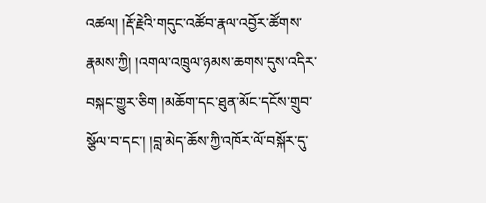འཚལ། །རྡོ་རྗེའི་གདུང་འཚོབ་རྣལ་འབྱོར་ཚོགས་རྣམས་ཀྱི། །འགལ་འཁྲུལ་ཉམས་ཆགས་དུས་འདིར་བསྐང་གྱུར་ཅིག །མཆོག་དང་ཐུན་མོང་དངོས་གྲུབ་སྩོལ་བ་དང་། །བླ་མེད་ཆོས་ཀྱི་འཁོར་ལོ་བསྐོར་དུ་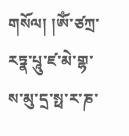གསོལ། །ཨོཾ་ཙཀྲ་རཏྣ་པཱུ་ཛ་མེ་གྷ་ས་མུ་དྲ་སྥ་ར་ཎ་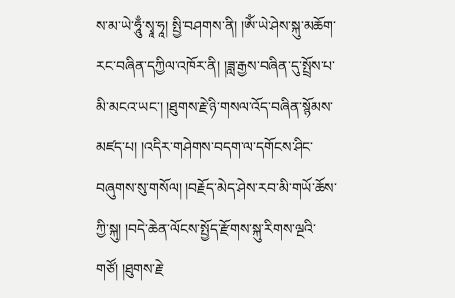ས་མ་ཡེ་ཧཱུྃ་སྭཱ་ཧཱ། སྤྱི་བཤགས་ནི། །ཨོཾ་ཡེ་ཤེས་སྐུ་མཆོག་རང་བཞིན་དཀྱིལ་འཁོར་ནི། །ཟླ་རྒྱས་བཞིན་དུ་སྤྲོས་པ་མི་མངའ་ཡང་། །ཐུགས་རྗེ་ཉི་གསལ་འོད་བཞིན་སྙོམས་མཛད་པ། །འདིར་གཤེགས་བདག་ལ་དགོངས་ཤིང་བཞུགས་སུ་གསོལ། །བརྗོད་མེད་ཤེས་རབ་མི་གཡོ་ཆོས་ཀྱི་སྐུ། །བདེ་ཆེན་ལོངས་སྤྱོད་རྫོགས་སྐུ་རིགས་ལྔའི་གཙོ། །ཐུགས་རྗེ་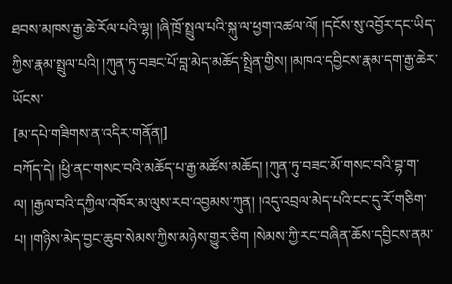ཐབས་མཁས་རྒྱ་ཆེ་རོལ་པའི་ལྷ། །ཞི་ཁྲོ་སྤྲུལ་པའི་སྐུ་ལ་ཕྱག་འཚལ་ལོ། །དངོས་སུ་འབྱོར་དང་ཡིད་ཀྱིས་རྣམ་སྤྲུལ་པའི། །ཀུན་ཏུ་བཟང་པོ་བླ་མེད་མཆོད་སྤྲིན་གྱིས། །མཁའ་དབྱིངས་རྣམ་དག་རྒྱ་ཆེར་ཡོངས་
[མ་དཔེ་གཟིགས་ན་འདིར་གནོན།]
བཀོད་དེ། །ཕྱི་ནང་གསང་བའི་མཆོད་པ་རྒྱ་མཚོས་མཆོད། །ཀུན་ཏུ་བཟང་མོ་གསང་བའི་བྷ་ག་ལ། །རྒྱལ་བའི་དཀྱིལ་འཁོར་མ་ལུས་རབ་འབྱམས་ཀུན། །འདུ་འབྲལ་མེད་པའི་ངང་དུ་རོ་གཅིག་པ། །གཉིས་མེད་བྱང་ཆུབ་སེམས་ཀྱིས་མཉེས་གྱུར་ཅིག །སེམས་ཀྱི་རང་བཞིན་ཆོས་དབྱིངས་ནམ་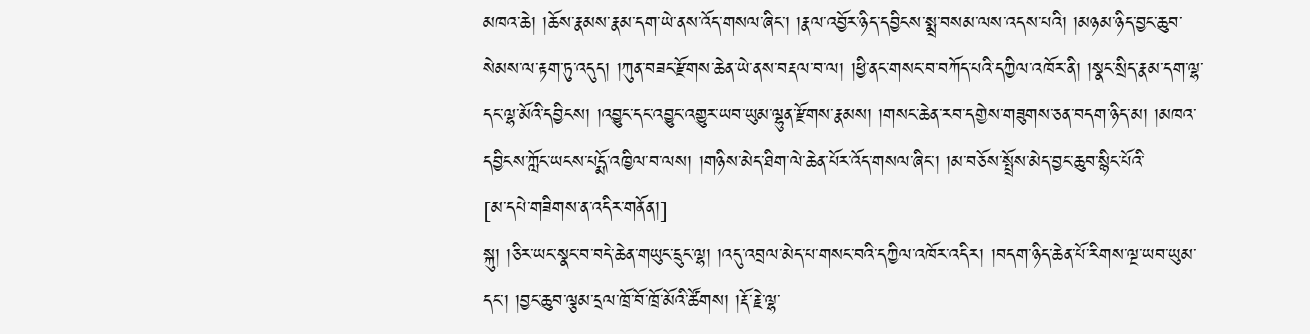མཁའ་ཆེ། །ཆོས་རྣམས་རྣམ་དག་ཡེ་ནས་འོད་གསལ་ཞིང་། །རྣལ་འབྱོར་ཉིད་དབྱིངས་སྨྲ་བསམ་ལས་འདས་པའི། །མཉམ་ཉིད་བྱང་ཆུབ་སེམས་ལ་རྟག་ཏུ་འདུད། །ཀུན་བཟང་རྫོགས་ཆེན་ཡེ་ནས་བརྡལ་བ་ལ། །ཕྱི་ནང་གསང་བ་བཀོད་པའི་དཀྱིལ་འཁོར་ནི། །སྣང་སྲིད་རྣམ་དག་ལྷ་དང་ལྷ་མོའི་དབྱིངས། །འབྱུང་དང་འབྱུང་འགྱུར་ཡབ་ཡུམ་ལྷུན་རྫོགས་རྣམས། །གསང་ཆེན་རབ་དགྱེས་གཟུགས་ཅན་བདག་ཉིད་མ། །མཁའ་དབྱིངས་ཀློང་ཡངས་པདྨོ་འཁྱིལ་བ་ལས། །གཉིས་མེད་ཐིག་ལེ་ཆེན་པོར་འོད་གསལ་ཞིང་། །མ་བཅོས་སྤྲོས་མེད་བྱང་ཆུབ་སྙིང་པོའི་
[མ་དཔེ་གཟིགས་ན་འདིར་གནོན།]
སྐུ། །ཅིར་ཡང་སྣང་བ་བདེ་ཆེན་གཡུང་དྲུང་ལྷ། །འདུ་འབྲལ་མེད་པ་གསང་བའི་དཀྱིལ་འཁོར་འདིར། །བདག་ཉིད་ཆེན་པོ་རིགས་ལྔ་ཡབ་ཡུམ་དང་། །བྱང་ཆུབ་ལྕམ་དྲལ་ཁྲོ་བོ་ཁྲོ་མོའི་ཚོགས། །རྡོ་རྗེ་ལྷ་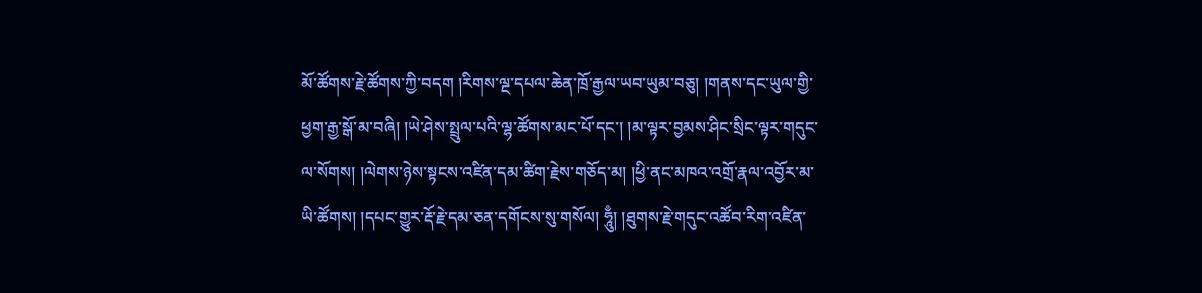མོ་ཚོགས་རྗེ་ཚོགས་ཀྱི་བདག །རིགས་ལྔ་དཔལ་ཆེན་ཁྲོ་རྒྱལ་ཡབ་ཡུམ་བཅུ། །གནས་དང་ཡུལ་གྱི་ཕྱག་རྒྱ་སྒོ་མ་བཞི། །ཡེ་ཤེས་སྤྲུལ་པའི་ལྷ་ཚོགས་མང་པོ་དང་། །མ་ལྟར་བྱམས་ཤིང་སྲིང་ལྟར་གདུང་ལ་སོགས། །ལེགས་ཉེས་སྟངས་འཛིན་དམ་ཚིག་རྗེས་གཅོད་མ། །ཕྱི་ནང་མཁའ་འགྲོ་རྣལ་འབྱོར་མ་ཡི་ཚོགས། །དཔང་གྱུར་རྡོ་རྗེ་དམ་ཅན་དགོངས་སུ་གསོལ། ཧཱུྃ། །ཐུགས་རྗེ་གདུང་འཚོབ་རིག་འཛིན་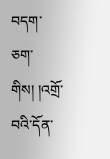བདག་ཅག་གིས། །འགྲོ་བའི་དོན་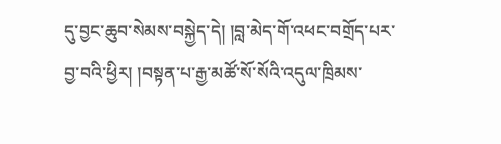དུ་བྱང་ཆུབ་སེམས་བསྐྱེད་དེ། །བླ་མེད་གོ་འཕང་བགྲོད་པར་བྱ་བའི་ཕྱིར། །བསྟན་པ་རྒྱ་མཚོ་སོ་སོའི་འདུལ་ཁྲིམས་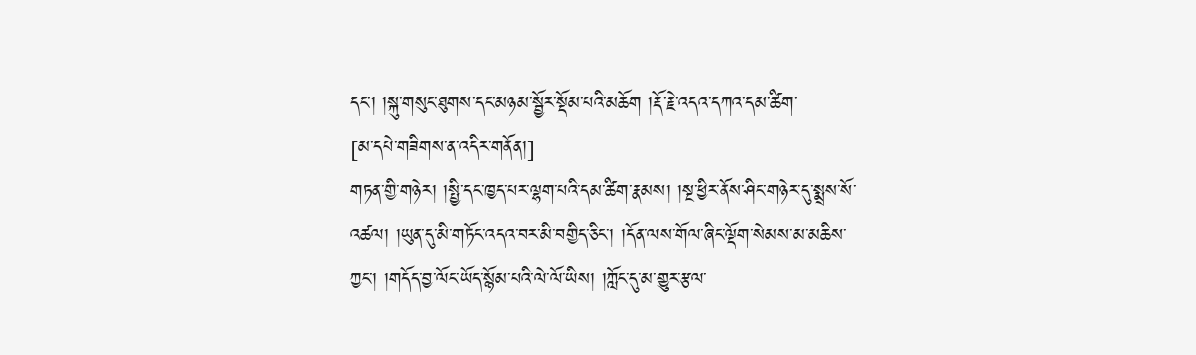དང་། །སྐུ་གསུང་ཐུགས་དང་མཉམ་སྦྱོར་སྡོམ་པའི་མཆོག །རྡོ་རྗེ་འདའ་དཀའ་དམ་ཚིག་
[མ་དཔེ་གཟིགས་ན་འདིར་གནོན།]
གཏན་གྱི་གཉེར། །སྤྱི་དང་ཁྱད་པར་ལྷག་པའི་དམ་ཚིག་རྣམས། །སྔ་ཕྱིར་ནོས་ཤིང་གཉེར་དུ་སྨྲས་སོ་འཚལ། །ཡུན་དུ་མི་གཏོང་འདའ་བར་མི་བགྱིད་ཅིང་། །དོན་ལས་གོལ་ཞིང་ལྡོག་སེམས་མ་མཆིས་ཀྱང་། །གདོད་བྱ་ལོང་ཡོད་སྙོམ་པའི་ལེ་ལོ་ཡིས། །ཀློང་དུ་མ་གྱུར་རྩལ་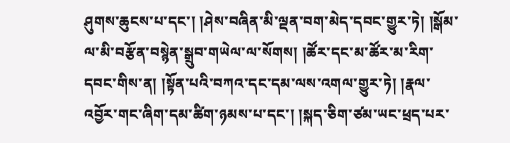ཤུགས་ཆུངས་པ་དང་། །ཤེས་བཞིན་མི་ལྡན་བག་མེད་དབང་གྱུར་ཏེ། །སྒོམ་ལ་མི་བརྩོན་བསྙེན་སྒྲུབ་གཡེལ་ལ་སོགས། །ཚོར་དང་མ་ཚོར་མ་རིག་དབང་གིས་ན། །སྟོན་པའི་བཀའ་དང་དམ་ལས་འགལ་གྱུར་ཏེ། །རྣལ་འབྱོར་གང་ཞིག་དམ་ཚིག་ཉམས་པ་དང་། །སྐད་ཅིག་ཙམ་ཡང་ཕྲད་པར་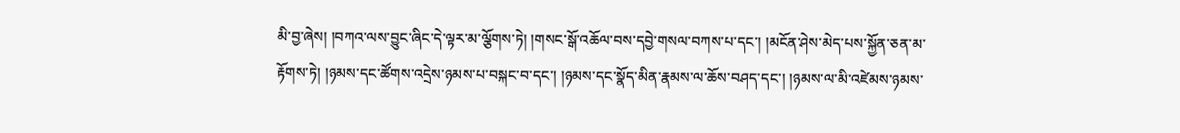མི་བྱ་ཞེས། །བཀའ་ལས་བྱུང་ཞིང་དེ་ལྟར་མ་ལྕོགས་ཏེ། །གསང་སྒོ་འཆོལ་བས་དབྱེ་གསལ་བཀས་པ་དང་། །མངོན་ཤེས་མེད་པས་སྐྱོན་ཅན་མ་རྟོགས་ཏེ། །ཉམས་དང་ཚོགས་འདྲེས་ཉམས་པ་བསྐང་བ་དང་། །ཉམས་དང་སྣོད་མིན་རྣམས་ལ་ཆོས་བཤད་དང་། །ཉམས་ལ་མི་འཛེམས་ཉམས་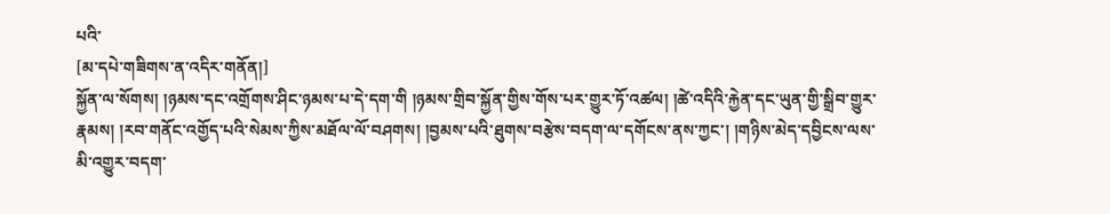པའི་
[མ་དཔེ་གཟིགས་ན་འདིར་གནོན།]
སྐྱོན་ལ་སོགས། །ཉམས་དང་འགྲོགས་ཤིང་ཉམས་པ་དེ་དག་གི །ཉམས་གྲིབ་སྐྱོན་གྱིས་གོས་པར་གྱུར་ཏོ་འཚལ། །ཚེ་འདིའི་རྐྱེན་དང་ཡུན་གྱི་སྒྲིབ་གྱུར་རྣམས། །རབ་གནོང་འགྱོད་པའི་སེམས་ཀྱིས་མཐོལ་ལོ་བཤགས། །བྱམས་པའི་ཐུགས་བརྩེས་བདག་ལ་དགོངས་ནས་ཀྱང་། །གཉིས་མེད་དབྱིངས་ལས་མི་འགྱུར་བདག་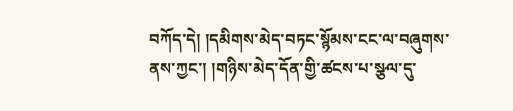བཀོད་དེ། །དམིགས་མེད་བཏང་སྙོམས་ངང་ལ་བཞུགས་ནས་ཀྱང་། །གཉིས་མེད་དོན་གྱི་ཚངས་པ་སྩལ་དུ་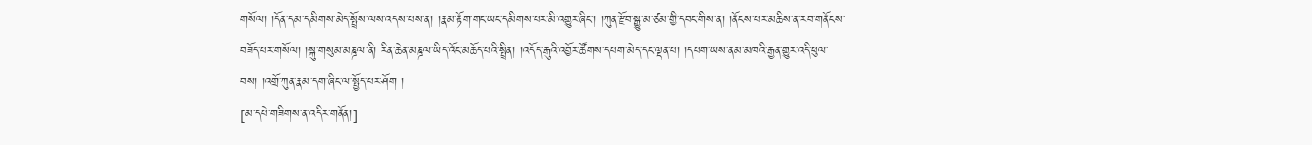གསོལ། །དོན་དམ་དམིགས་མེད་སྤྲོས་ལས་འདས་པས་ན། །རྣམ་རྟོག་གང་ཡང་དམིགས་པར་མི་འགྱུར་ཞིང་། །ཀུན་རྫོབ་སྒྱུ་མ་ཙམ་གྱི་དབང་གིས་ན། །ནོངས་པར་མཆིས་ན་རབ་གནོངས་བཟོད་པར་གསོལ། །སྐུ་གསུམ་མཎྜལ་ནི། རིན་ཆེན་མཎྜལ་ཡིད་འོང་མཆོད་པའི་སྤྲིན། །འདོད་རྒུའི་འབྱོར་ཚོགས་དཔག་མེད་དང་ལྡན་པ། །དཔག་ཡས་ནམ་མཁའི་རྒྱན་གྱུར་འདི་ཕུལ་བས། །འགྲོ་ཀུན་རྣམ་དག་ཞིང་ལ་སྤྱོད་པར་ཤོག །
[མ་དཔེ་གཟིགས་ན་འདིར་གནོན།]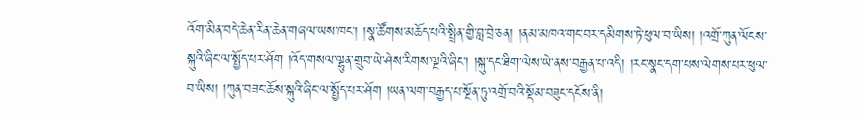འོག་མིན་བདེ་ཆེན་རིན་ཆེན་གཞལ་ཡས་ཁང་། །སྣ་ཚོགས་མཆོད་པའི་སྤྲིན་གྱི་བླ་བྲེ་ཅན། །ནམ་མཁའ་གང་བར་དམིགས་ཏེ་ཕུལ་བ་ཡིས། །འགྲོ་ཀུན་ལོངས་སྐུའི་ཞིང་ལ་སྤྱོད་པར་ཤོག །འོད་གསལ་ལྷུན་གྲུབ་ཡེ་ཤེས་རིགས་ལྔའི་ཞིང་། །སྐུ་དང་ཐིག་ལེས་ཡེ་ནས་བརྒྱན་པ་འདི། །རང་སྣང་དག་པས་ལེགས་པར་ཕུལ་བ་ཡིས། །ཀུན་བཟང་ཆོས་སྐུའི་ཞིང་ལ་སྤྱོད་པར་ཤོག །ཡན་ལག་བརྒྱད་པ་སྔོན་ཏུ་འགྲོ་བའི་སྡོམ་བཟུང་དངོས་ནི།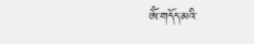ཨོཾ་གདོད་མའི་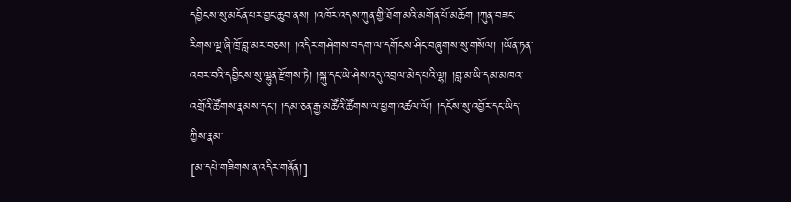དབྱིངས་སུ་མངོན་པར་བྱང་ཆུབ་ནས། །འཁོར་འདས་ཀུན་གྱི་ཐོག་མའི་མགོན་པོ་མཆོག །ཀུན་བཟང་རིགས་ལྔ་ཞི་ཁྲོ་བླ་མར་བཅས། །འདིར་གཤེགས་བདག་ལ་དགོངས་ཤིང་བཞུགས་སུ་གསོལ། །ཡོན་ཏན་འབར་བའི་དབྱིངས་སུ་ལྷུན་རྫོགས་ཏེ། །སྐུ་དང་ཡེ་ཤེས་འདུ་འབྲལ་མེད་པའི་ལྷ། །བླ་མ་ཡི་དམ་མཁའ་འགྲོའི་ཚོགས་རྣམས་དང་། །དམ་ཅན་རྒྱ་མཚོའི་ཚོགས་ལ་ཕྱག་འཚལ་ལོ། །དངོས་སུ་འབྱོར་དང་ཡིད་ཀྱིས་རྣམ་
[མ་དཔེ་གཟིགས་ན་འདིར་གནོན།]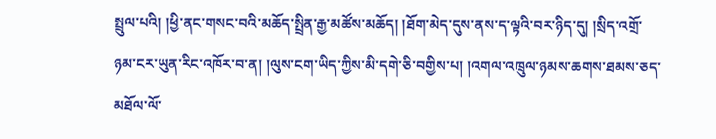སྤྲུལ་པའི། །ཕྱི་ནང་གསང་བའི་མཆོད་སྤྲིན་རྒྱ་མཚོས་མཆོད། །ཐོག་མེད་དུས་ནས་ད་ལྟའི་བར་ཉིད་དུ། །སྲིད་འགྲོ་ཉམ་ངར་ཡུན་རིང་འཁོར་བ་ན། །ལུས་ངག་ཡིད་ཀྱིས་མི་དགེ་ཅི་བགྱིས་པ། །འགལ་འཁྲུལ་ཉམས་ཆགས་ཐམས་ཅད་མཐོལ་ལོ་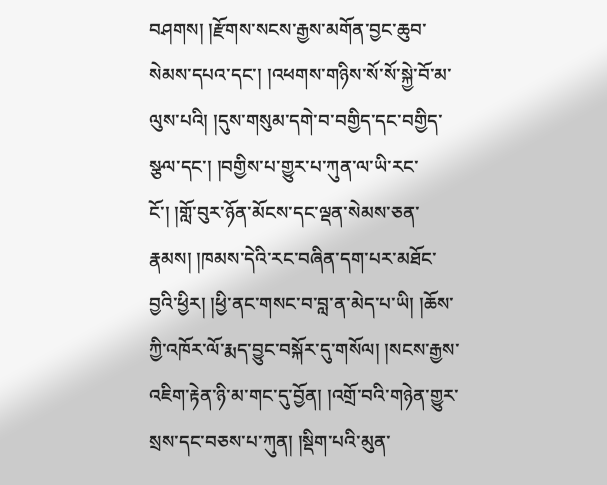བཤགས། །རྫོགས་སངས་རྒྱས་མགོན་བྱང་ཆུབ་སེམས་དཔའ་དང་། །འཕགས་གཉིས་སོ་སོ་སྐྱེ་བོ་མ་ལུས་པའི། །དུས་གསུམ་དགེ་བ་བགྱིད་དང་བགྱིད་སྩལ་དང་། །བགྱིས་པ་གྱུར་པ་ཀུན་ལ་ཡི་རང་ངོ་། །གློ་བུར་ཉོན་མོངས་དང་ལྡན་སེམས་ཅན་རྣམས། །ཁམས་དེའི་རང་བཞིན་དག་པར་མཐོང་བྱའི་ཕྱིར། །ཕྱི་ནང་གསང་བ་བླ་ན་མེད་པ་ཡི། །ཆོས་ཀྱི་འཁོར་ལོ་རྨད་བྱུང་བསྐོར་དུ་གསོལ། །སངས་རྒྱས་འཇིག་རྟེན་ཉི་མ་གང་དུ་བྱོན། །འགྲོ་བའི་གཉེན་གྱུར་སྲས་དང་བཅས་པ་ཀུན། །སྡིག་པའི་མུན་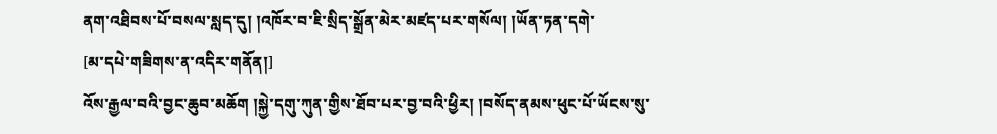ནག་འཐིབས་པོ་བསལ་སླད་དུ། །འཁོར་བ་ཇི་སྲིད་སྒྲོན་མེར་མཛད་པར་གསོལ། །ཡོན་ཏན་དགེ་
[མ་དཔེ་གཟིགས་ན་འདིར་གནོན།]
འོས་རྒྱལ་བའི་བྱང་ཆུབ་མཆོག །སྐྱེ་དགུ་ཀུན་གྱིས་ཐོབ་པར་བྱ་བའི་ཕྱིར། །བསོད་ནམས་ཕུང་པོ་ཡོངས་སུ་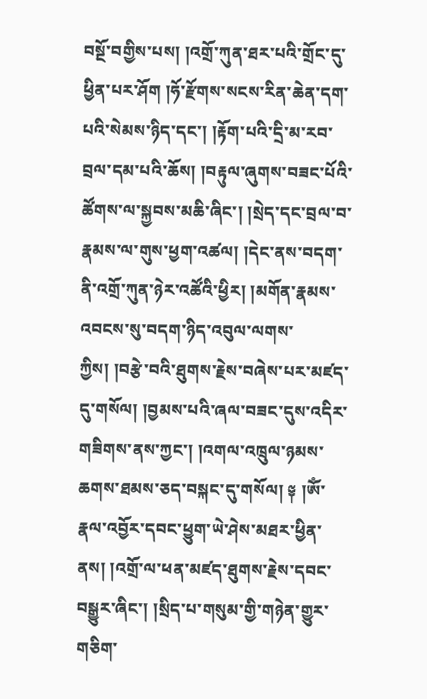བསྔོ་བགྱིས་པས། །འགྲོ་ཀུན་ཐར་པའི་གྲོང་དུ་ཕྱིན་པར་ཤོག །ཧོ་རྫོགས་སངས་རིན་ཆེན་དག་པའི་སེམས་ཉིད་དང་། །རྟོག་པའི་དྲི་མ་རབ་བྲལ་དམ་པའི་ཆོས། །བརྟུལ་ཞུགས་བཟང་པོའི་ཚོགས་ལ་སྐྱབས་མཆི་ཞིང་། །སྲེད་དང་བྲལ་བ་རྣམས་ལ་གུས་ཕྱག་འཚལ། །དེང་ནས་བདག་ནི་འགྲོ་ཀུན་ཉེར་འཚོའི་ཕྱིར། །མགོན་རྣམས་འབངས་སུ་བདག་ཉིད་འབུལ་ལགས་ཀྱིས། །བརྩེ་བའི་ཐུགས་རྗེས་བཞེས་པར་མཛད་དུ་གསོལ། །བྱམས་པའི་ཞལ་བཟང་དུས་འདིར་གཟིགས་ནས་ཀྱང་། །འགལ་འཁྲུལ་ཉམས་ཆགས་ཐམས་ཅད་བསྐང་དུ་གསོལ། ༈ །ཨོཾ་རྣལ་འབྱོར་དབང་ཕྱུག་ཡེ་ཤེས་མཐར་ཕྱིན་ནས། །འགྲོ་ལ་ཕན་མཛད་ཐུགས་རྗེས་དབང་བསྒྱུར་ཞིང་། །སྲིད་པ་གསུམ་གྱི་གཉེན་གྱུར་གཅིག་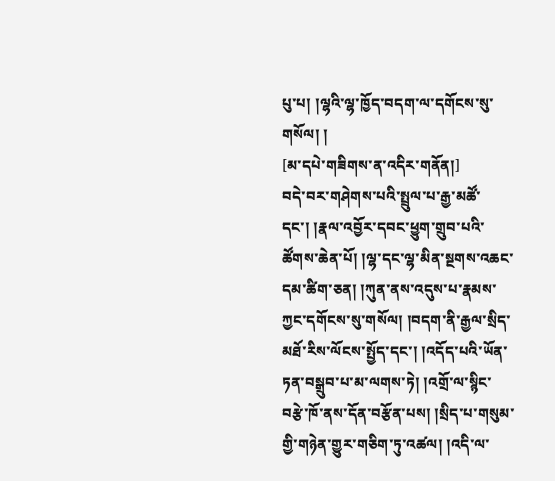པུ་པ། །ལྷའི་ལྷ་ཁྱོད་བདག་ལ་དགོངས་སུ་གསོལ། །
[མ་དཔེ་གཟིགས་ན་འདིར་གནོན།]
བདེ་བར་གཤེགས་པའི་སྤྲུལ་པ་རྒྱ་མཚོ་དང་། །རྣལ་འབྱོར་དབང་ཕྱུག་གྲུབ་པའི་ཚོགས་ཆེན་པོ། །ལྷ་དང་ལྷ་མིན་སྔགས་འཆང་དམ་ཚིག་ཅན། །ཀུན་ནས་འདུས་པ་རྣམས་ཀྱང་དགོངས་སུ་གསོལ། །བདག་ནི་རྒྱལ་སྲིད་མཐོ་རིས་ལོངས་སྤྱོད་དང་། །འདོད་པའི་ཡོན་ཏན་བསྒྲུབ་པ་མ་ལགས་ཏེ། །འགྲོ་ལ་སྙིང་བརྩེ་ཁོ་ནས་དོན་བརྩོན་པས། །སྲིད་པ་གསུམ་གྱི་གཉེན་གྱུར་གཅིག་ཏུ་འཚལ། །འདི་ལ་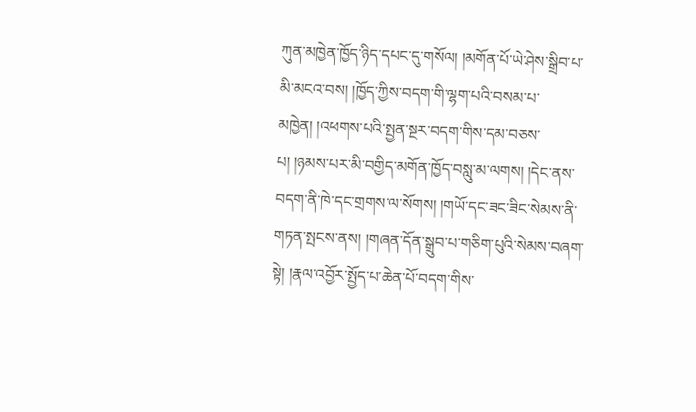ཀུན་མཁྱེན་ཁྱོད་ཉིད་དཔང་དུ་གསོལ། །མགོན་པོ་ཡེ་ཤེས་སྒྲིབ་པ་མི་མངའ་བས། །ཁྱོད་ཀྱིས་བདག་གི་ལྷག་པའི་བསམ་པ་མཁྱེན། །འཕགས་པའི་སྤྱན་སྔར་བདག་གིས་དམ་བཅས་པ། །ཉམས་པར་མི་བགྱིད་མགོན་ཁྱོད་བསླུ་མ་ལགས། །དེང་ནས་བདག་ནི་ཁེ་དང་གྲགས་ལ་སོགས། །གཡོ་དང་ཟང་ཟིང་སེམས་ནི་གཏན་སྤངས་ནས། །གཞན་དོན་སྒྲུབ་པ་གཅིག་པུའི་སེམས་བཞག་སྟེ། །རྣལ་འབྱོར་སྤྱོད་པ་ཆེན་པོ་བདག་གིས་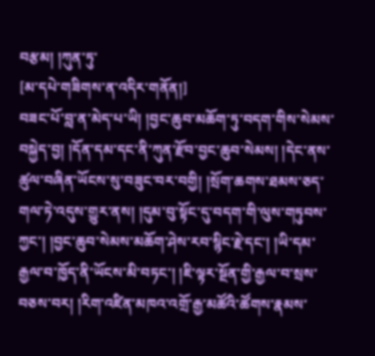བརྩམ། །ཀུན་ཏུ་
[མ་དཔེ་གཟིགས་ན་འདིར་གནོན།]
བཟང་པོ་བླ་ན་མེད་པ་ཡི། །བྱང་ཆུབ་མཆོག་ཏུ་བདག་གིས་སེམས་བསྐྱེད་བྱ། །དོན་དམ་དང་ནི་ཀུན་རྫོབ་བྱང་ཆུབ་སེམས། །དེང་ནས་ཚུལ་བཞིན་ཡོངས་སུ་བཟུང་བར་བགྱི། །སྲོག་ཆགས་ཐམས་ཅད་གལ་ཏེ་འདུས་གྱུར་ནས། །དུམ་བུ་སྟོང་དུ་བདག་གི་ལུས་གཏུབས་ཀྱང་། །བྱང་ཆུབ་སེམས་མཆོག་ཤེས་རབ་སྙིང་རྗེ་དང་། །ཡི་དམ་རྒྱལ་བ་ཁྱོད་ནི་ཡོངས་མི་བཏང་། །ཇི་ལྟར་སྔོན་གྱི་རྒྱལ་བ་སྲས་བཅས་བར། །རིག་འཛིན་མཁའ་འགྲོ་རྒྱ་མཚོའི་ཚོགས་རྣམས་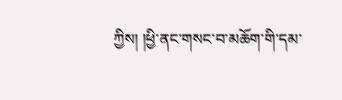ཀྱིས། །ཕྱི་ནང་གསང་བ་མཆོག་གི་དམ་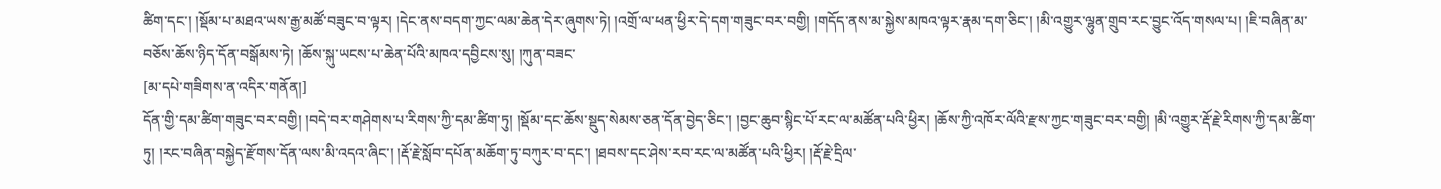ཚིག་དང་། །སྡོམ་པ་མཐའ་ཡས་རྒྱ་མཚོ་བཟུང་བ་ལྟར། །དེང་ནས་བདག་ཀྱང་ལམ་ཆེན་དེར་ཞུགས་ཏེ། །འགྲོ་ལ་ཕན་ཕྱིར་དེ་དག་གཟུང་བར་བགྱི། །གདོད་ནས་མ་སྐྱེས་མཁའ་ལྟར་རྣམ་དག་ཅིང་། །མི་འགྱུར་ལྷུན་གྲུབ་རང་བྱུང་འོད་གསལ་པ། །ཇི་བཞིན་མ་བཅོས་ཆོས་ཉིད་དོན་བསྒོམས་ཏེ། །ཆོས་སྐུ་ཡངས་པ་ཆེན་པོའི་མཁའ་དབྱིངས་སུ། །ཀུན་བཟང་
[མ་དཔེ་གཟིགས་ན་འདིར་གནོན།]
དོན་གྱི་དམ་ཚིག་གཟུང་བར་བགྱི། །བདེ་བར་གཤེགས་པ་རིགས་ཀྱི་དམ་ཚིག་ཏུ། །སྡོམ་དང་ཆོས་སྡུད་སེམས་ཅན་དོན་བྱེད་ཅིང་། །བྱང་ཆུབ་སྙིང་པོ་རང་ལ་མཚོན་པའི་ཕྱིར། །ཆོས་ཀྱི་འཁོར་ལོའི་རྫས་ཀྱང་གཟུང་བར་བགྱི། །མི་འགྱུར་རྡོ་རྗེ་རིགས་ཀྱི་དམ་ཚིག་ཏུ། །རང་བཞིན་བསྐྱེད་རྫོགས་དོན་ལས་མི་འདའ་ཞིང་། །རྡོ་རྗེ་སློབ་དཔོན་མཆོག་ཏུ་བཀུར་བ་དང་། །ཐབས་དང་ཤེས་རབ་རང་ལ་མཚོན་པའི་ཕྱིར། །རྡོ་རྗེ་དྲིལ་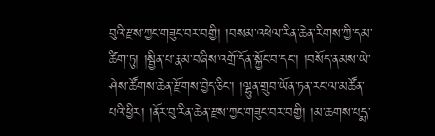བུའི་རྫས་ཀྱང་གཟུང་བར་བགྱི། །བསམ་འཕེལ་རིན་ཆེན་རིགས་ཀྱི་དམ་ཚིག་ཏུ། །སྦྱིན་པ་རྣམ་བཞིས་འགྲོ་དོན་སྐྱོང་བ་དང་། །བསོད་ནམས་ཡེ་ཤེས་ཚོགས་ཆེན་རྫོགས་བྱེད་ཅིང་། །ལྷུན་གྲུབ་ཡོན་ཏན་རང་ལ་མཚོན་པའི་ཕྱིར། །ནོར་བུ་རིན་ཆེན་རྫས་ཀྱང་གཟུང་བར་བགྱི། །མ་ཆགས་པདྨ་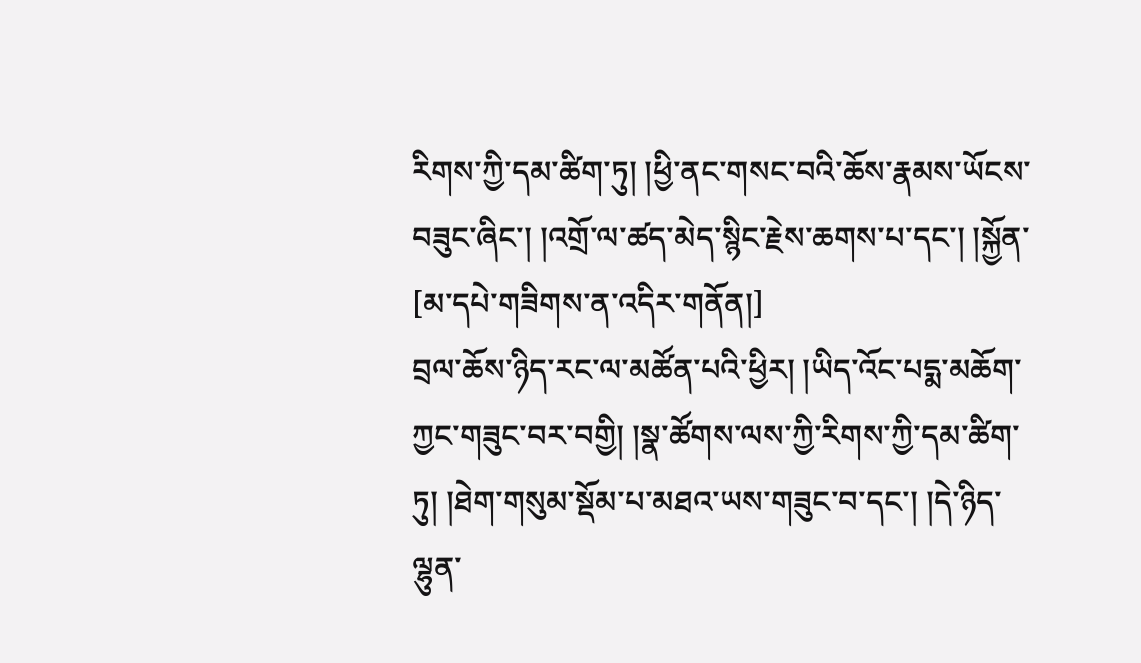རིགས་ཀྱི་དམ་ཚིག་ཏུ། །ཕྱི་ནང་གསང་བའི་ཆོས་རྣམས་ཡོངས་བཟུང་ཞིང་། །འགྲོ་ལ་ཚད་མེད་སྙིང་རྗེས་ཆགས་པ་དང་། །སྐྱོན་
[མ་དཔེ་གཟིགས་ན་འདིར་གནོན།]
བྲལ་ཆོས་ཉིད་རང་ལ་མཚོན་པའི་ཕྱིར། །ཡིད་འོང་པདྨ་མཆོག་ཀྱང་གཟུང་བར་བགྱི། །སྣ་ཚོགས་ལས་ཀྱི་རིགས་ཀྱི་དམ་ཚིག་ཏུ། །ཐེག་གསུམ་སྡོམ་པ་མཐའ་ཡས་གཟུང་བ་དང་། །དེ་ཉིད་ལྷུན་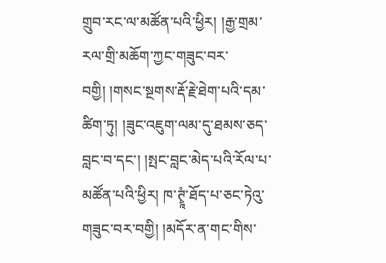གྲུབ་རང་ལ་མཚོན་པའི་ཕྱིར། །རྒྱ་གྲམ་རལ་གྲི་མཆོག་ཀྱང་གཟུང་བར་བགྱི། །གསང་སྔགས་རྡོ་རྗེ་ཐེག་པའི་དམ་ཚིག་ཏུ། །ཟུང་འཇུག་ལམ་དུ་ཐམས་ཅད་བླང་བ་དང་། །སྤང་བླང་མེད་པའི་རོལ་པ་མཚོན་པའི་ཕྱིར། ཁ་ཊྭཱཾ་ཐོད་པ་ཅང་ཏེའུ་གཟུང་བར་བགྱི། །མདོར་ན་གང་གིས་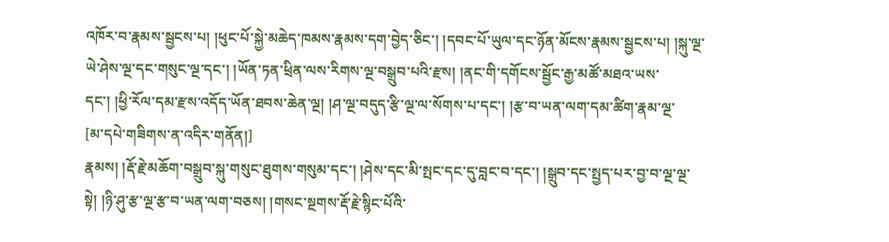འཁོར་བ་རྣམས་སྦྱངས་པ། །ཕུང་པོ་སྐྱེ་མཆེད་ཁམས་རྣམས་དག་བྱེད་ཅིང་། །དབང་པོ་ཡུལ་དང་ཉོན་མོངས་རྣམས་སྦྱངས་པ། །སྐུ་ལྔ་ཡེ་ཤེས་ལྔ་དང་གསུང་ལྔ་དང་། །ཡོན་ཏན་ཕྲིན་ལས་རིགས་ལྔ་བསྒྲུབ་པའི་རྫས། །ནང་གི་དགོངས་སྦྱོང་རྒྱ་མཚོ་མཐའ་ཡས་དང་། །ཕྱི་རོལ་དམ་རྫས་འདོད་ཡོན་ཐབས་ཆེན་ལྔ། །ཤ་ལྔ་བདུད་རྩི་ལྔ་ལ་སོགས་པ་དང་། །རྩ་བ་ཡན་ལག་དམ་ཚིག་རྣམ་ལྔ་
[མ་དཔེ་གཟིགས་ན་འདིར་གནོན།]
རྣམས། །རྡོ་རྗེ་མཆོག་བསྒྲུབ་སྐུ་གསུང་ཐུགས་གསུམ་དང་། །ཤེས་དང་མི་སྤང་དང་དུ་བླང་བ་དང་། །སྒྲུབ་དང་སྤྱད་པར་བྱ་བ་ལྔ་ལྔ་སྟེ། །ཉི་ཤུ་རྩ་ལྔ་རྩ་བ་ཡན་ལག་བཅས། །གསང་སྔགས་རྡོ་རྗེ་སྙིང་པོའི་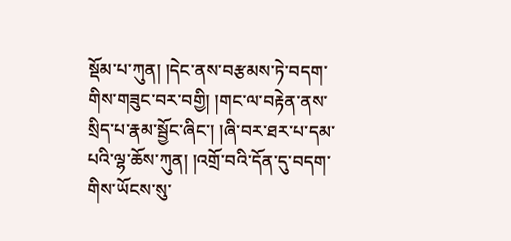སྡོམ་པ་ཀུན། །དེང་ནས་བརྩམས་ཏེ་བདག་གིས་གཟུང་བར་བགྱི། །གང་ལ་བརྟེན་ནས་སྲིད་པ་རྣམ་སྦྱོང་ཞིང་། །ཞི་བར་ཐར་པ་དམ་པའི་ལྷ་ཆོས་ཀུན། །འགྲོ་བའི་དོན་དུ་བདག་གིས་ཡོངས་སུ་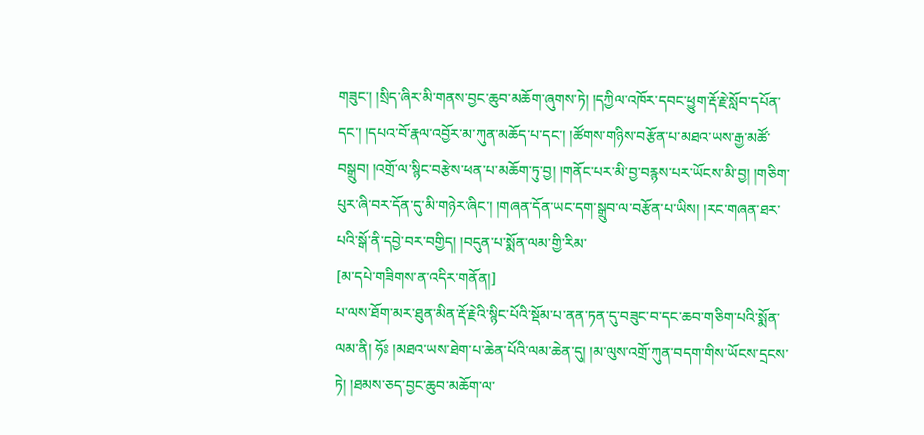གཟུང་། །སྲིད་ཞིར་མི་གནས་བྱང་ཆུབ་མཆོག་ཞུགས་ཏེ། །དཀྱིལ་འཁོར་དབང་ཕྱུག་རྡོ་རྗེ་སློབ་དཔོན་དང་། །དཔའ་བོ་རྣལ་འབྱོར་མ་ཀུན་མཆོད་པ་དང་། །ཚོགས་གཉིས་བརྩོན་པ་མཐའ་ཡས་རྒྱ་མཚོ་བསྒྲུབ། །འགྲོ་ལ་སྙིང་བརྩེས་ཕན་པ་མཆོག་ཏུ་བྱ། །གནོང་པར་མི་བྱ་བརྙས་པར་ཡོངས་མི་བྱ། །གཅིག་པུར་ཞི་བར་དོན་དུ་མི་གཉེར་ཞིང་། །གཞན་དོན་ཡང་དག་སྒྲུབ་ལ་བརྩོན་པ་ཡིས། །རང་གཞན་ཐར་པའི་སྒོ་ནི་དབྱེ་བར་བགྱིད། །བདུན་པ་སྨོན་ལམ་གྱི་རིམ་
[མ་དཔེ་གཟིགས་ན་འདིར་གནོན།]
པ་ལས་ཐོག་མར་ཐུན་མིན་རྡོ་རྗེའི་སྙིང་པོའི་སྡོམ་པ་ནན་ཏན་དུ་བཟུང་བ་དང་ཆབ་གཅིག་པའི་སྨོན་ལམ་ནི། ཧོཿ །མཐའ་ཡས་ཐེག་པ་ཆེན་པོའི་ལམ་ཆེན་དུ། །མ་ལུས་འགྲོ་ཀུན་བདག་གིས་ཡོངས་དྲངས་ཏེ། །ཐམས་ཅད་བྱང་ཆུབ་མཆོག་ལ་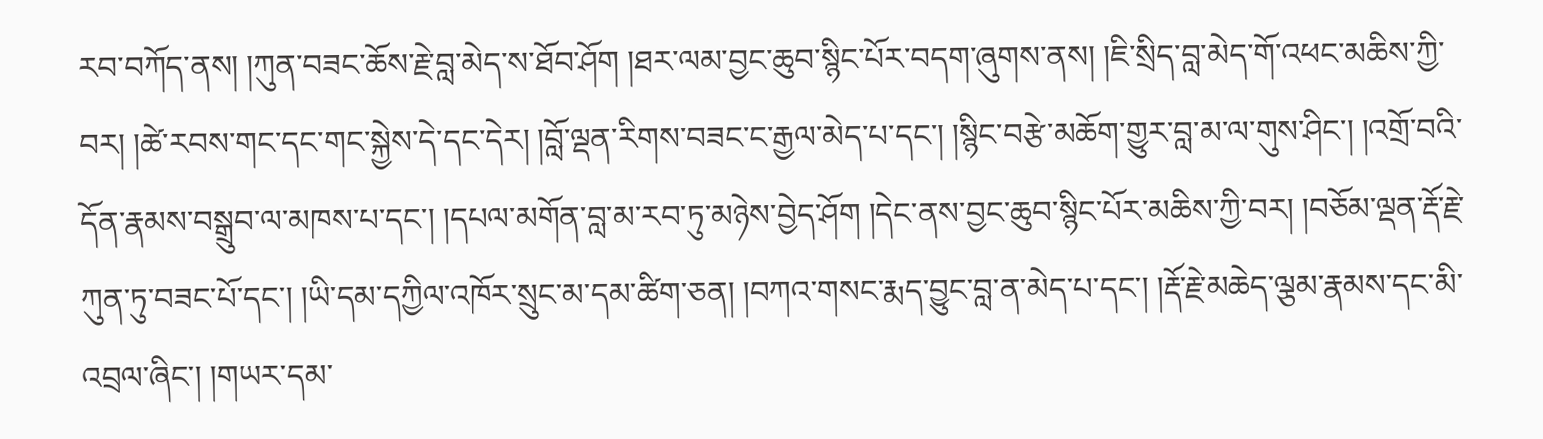རབ་བཀོད་ནས། །ཀུན་བཟང་ཆོས་རྗེ་བླ་མེད་ས་ཐོབ་ཤོག །ཐར་ལམ་བྱང་ཆུབ་སྙིང་པོར་བདག་ཞུགས་ནས། །ཇི་སྲིད་བླ་མེད་གོ་འཕང་མཆིས་ཀྱི་བར། །ཚེ་རབས་གང་དང་གང་སྐྱེས་དེ་དང་དེར། །བློ་ལྡན་རིགས་བཟང་ང་རྒྱལ་མེད་པ་དང་། །སྙིང་བརྩེ་མཆོག་གྱུར་བླ་མ་ལ་གུས་ཤིང་། །འགྲོ་བའི་དོན་རྣམས་བསྒྲུབ་ལ་མཁས་པ་དང་། །དཔལ་མགོན་བླ་མ་རབ་ཏུ་མཉེས་བྱེད་ཤོག །དེང་ནས་བྱང་ཆུབ་སྙིང་པོར་མཆིས་ཀྱི་བར། །བཅོམ་ལྡན་རྡོ་རྗེ་ཀུན་ཏུ་བཟང་པོ་དང་། །ཡི་དམ་དཀྱིལ་འཁོར་སྲུང་མ་དམ་ཚིག་ཅན། །བཀའ་གསང་རྨད་བྱུང་བླ་ན་མེད་པ་དང་། །རྡོ་རྗེ་མཆེད་ལྕམ་རྣམས་དང་མི་འབྲལ་ཞིང་། །གཡར་དམ་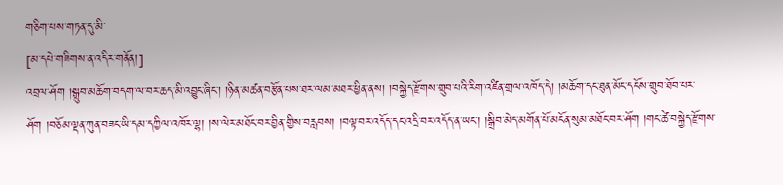གཅིག་པས་གཏན་དུ་མི་
[མ་དཔེ་གཟིགས་ན་འདིར་གནོན།]
འབྲལ་ཤོག །སྒྲུབ་མཆོག་བདག་ལ་བར་ཆད་མི་འབྱུང་ཞིང་། །ཉིན་མཚན་བརྩོན་པས་ཐར་ལམ་མཐར་ཕྱིན་ནས། །བསྐྱེད་རྫོགས་གྲུབ་པའི་རིག་འཛིན་གྲལ་འཁོད་དེ། །མཆོག་དང་ཐུན་མོང་དངོས་གྲུབ་ཐོབ་པར་ཤོག །བཅོམ་ལྡན་ཀུན་བཟང་ཡི་དམ་དཀྱིལ་འཁོར་ལྷ། །ས་ལེར་མཐོང་བར་བྱིན་གྱིས་བརླབས། །བལྟ་བར་འདོད་དང་འདྲི་བར་འདོད་ན་ཡང་། །སྒྲིབ་མེད་མགོན་པོ་མངོན་སུམ་མཐོང་བར་ཤོག །གང་ཚེ་བསྐྱེད་རྫོགས་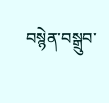བསྙེན་བསྒྲུབ་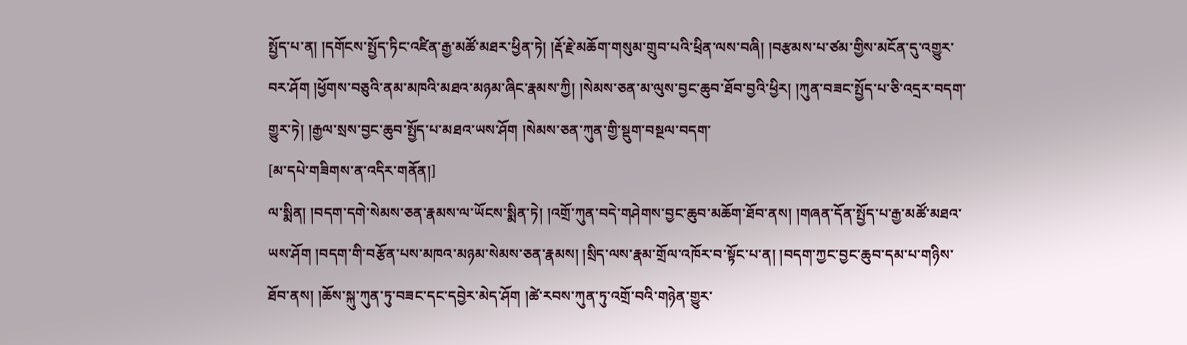སྤྱོད་པ་ན། །དགོངས་སྤྱོད་ཏིང་འཛིན་རྒྱ་མཚོ་མཐར་ཕྱིན་ཏེ། །རྡོ་རྗེ་མཆོག་གསུམ་གྲུབ་པའི་ཕྲིན་ལས་བཞི། །བརྩམས་པ་ཙམ་གྱིས་མངོན་དུ་འགྱུར་བར་ཤོག །ཕྱོགས་བཅུའི་ནམ་མཁའི་མཐའ་མཉམ་ཞིང་རྣམས་ཀྱི། །སེམས་ཅན་མ་ལུས་བྱང་ཆུབ་ཐོབ་བྱའི་ཕྱིར། །ཀུན་བཟང་སྤྱོད་པ་ཅི་འདྲར་བདག་གྱུར་ཏེ། །རྒྱལ་སྲས་བྱང་ཆུབ་སྤྱོད་པ་མཐའ་ཡས་ཤོག །སེམས་ཅན་ཀུན་གྱི་སྡུག་བསྔལ་བདག་
[མ་དཔེ་གཟིགས་ན་འདིར་གནོན།]
ལ་སྨིན། །བདག་དགེ་སེམས་ཅན་རྣམས་ལ་ཡོངས་སྨིན་ཏེ། །འགྲོ་ཀུན་བདེ་གཤེགས་བྱང་ཆུབ་མཆོག་ཐོབ་ནས། །གཞན་དོན་སྤྱོད་པ་རྒྱ་མཚོ་མཐའ་ཡས་ཤོག །བདག་གི་བརྩོན་པས་མཁའ་མཉམ་སེམས་ཅན་རྣམས། །སྲིད་ལས་རྣམ་གྲོལ་འཁོར་བ་སྟོང་པ་ན། །བདག་ཀྱང་བྱང་ཆུབ་དམ་པ་གཉིས་ཐོབ་ནས། །ཆོས་སྐུ་ཀུན་ཏུ་བཟང་དང་དབྱེར་མེད་ཤོག །ཚེ་རབས་ཀུན་ཏུ་འགྲོ་བའི་གཉེན་གྱུར་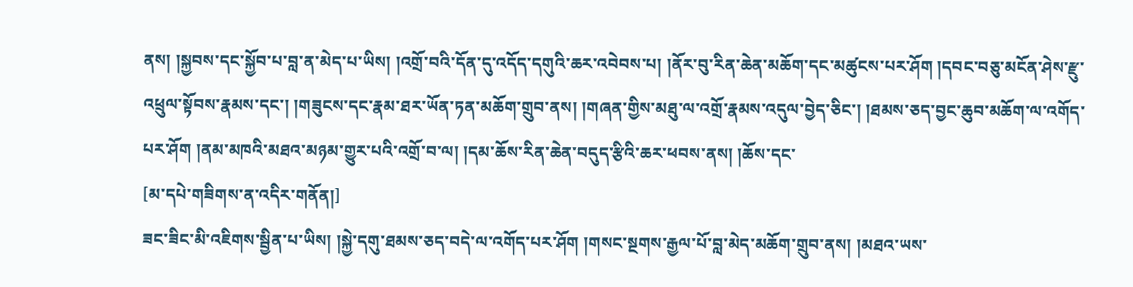ནས། །སྐྱབས་དང་སྐྱོབ་པ་བླ་ན་མེད་པ་ཡིས། །འགྲོ་བའི་དོན་དུ་འདོད་དགུའི་ཆར་འབེབས་པ། །ནོར་བུ་རིན་ཆེན་མཆོག་དང་མཚུངས་པར་ཤོག །དབང་བཅུ་མངོན་ཤེས་རྫུ་འཕྲུལ་སྟོབས་རྣམས་དང་། །གཟུངས་དང་རྣམ་ཐར་ཡོན་ཏན་མཆོག་གྲུབ་ནས། །གཞན་གྱིས་མཐུ་ལ་འགྲོ་རྣམས་འདུལ་བྱེད་ཅིང་། །ཐམས་ཅད་བྱང་ཆུབ་མཆོག་ལ་འགོད་པར་ཤོག །ནམ་མཁའི་མཐའ་མཉམ་གྱུར་པའི་འགྲོ་བ་ལ། །དམ་ཆོས་རིན་ཆེན་བདུད་རྩིའི་ཆར་ཕབས་ནས། །ཆོས་དང་
[མ་དཔེ་གཟིགས་ན་འདིར་གནོན།]
ཟང་ཟིང་མི་འཇིགས་སྦྱིན་པ་ཡིས། །སྐྱེ་དགུ་ཐམས་ཅད་བདེ་ལ་འགོད་པར་ཤོག །གསང་སྔགས་རྒྱལ་པོ་བླ་མེད་མཆོག་གྲུབ་ནས། །མཐའ་ཡས་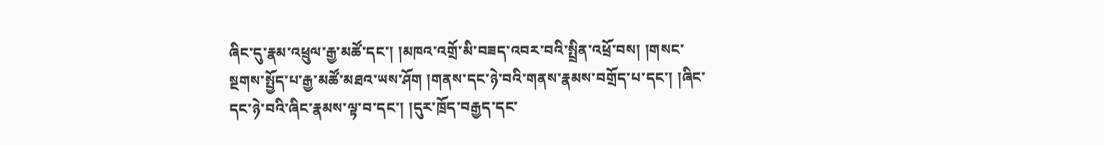ཞིང་དུ་རྣམ་འཕྲུལ་རྒྱ་མཚོ་དང་། །མཁའ་འགྲོ་མི་བཟད་འབར་བའི་སྤྲིན་འཕྲོ་བས། །གསང་སྔགས་སྤྱོད་པ་རྒྱ་མཚོ་མཐའ་ཡས་ཤོག །གནས་དང་ཉེ་བའི་གནས་རྣམས་བགྲོད་པ་དང་། །ཞིང་དང་ཉེ་བའི་ཞིང་རྣམས་ལྟ་བ་དང་། །དུར་ཁྲོད་བརྒྱད་དང་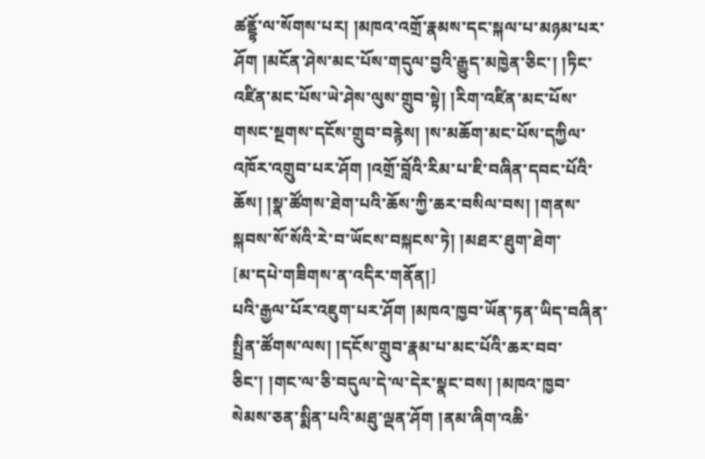ཚནྡྷོ་ལ་སོགས་པར། །མཁའ་འགྲོ་རྣམས་དང་སྐལ་པ་མཉམ་པར་ཤོག །མངོན་ཤེས་མང་པོས་གདུལ་བྱའི་རྒྱུད་མཁྱེན་ཅིང་། །ཏིང་འཛིན་མང་པོས་ཡེ་ཤེས་ལུས་གྲུབ་སྟེ། །རིག་འཛིན་མང་པོས་གསང་སྔགས་དངོས་གྲུབ་བརྙེས། །ས་མཆོག་མང་པོས་དཀྱིལ་འཁོར་འགྲུབ་པར་ཤོག །འགྲོ་བློའི་རིམ་པ་ཇི་བཞིན་དབང་པོའི་ཆོས། །སྣ་ཚོགས་ཐེག་པའི་ཆོས་ཀྱི་ཆར་བསིལ་བས། །གནས་སྐབས་སོ་སོའི་རེ་བ་ཡོངས་བསྐངས་ཏེ། །མཐར་ཐུག་ཐེག་
[མ་དཔེ་གཟིགས་ན་འདིར་གནོན།]
པའི་རྒྱལ་པོར་འཇུག་པར་ཤོག །མཁའ་ཁྱབ་ཡོན་ཏན་ཡིད་བཞིན་སྤྲིན་ཚོགས་ལས། །དངོས་གྲུབ་རྣམ་པ་མང་པོའི་ཆར་བབ་ཅིང་། །གང་ལ་ཅི་བདུལ་དེ་ལ་དེར་སྣང་བས། །མཁའ་ཁྱབ་སེམས་ཅན་སྨིན་པའི་མཐུ་ལྡན་ཤོག །ནམ་ཞིག་འཆི་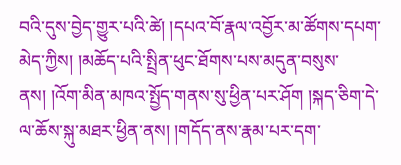བའི་དུས་བྱེད་གྱུར་པའི་ཚེ། །དཔའ་བོ་རྣལ་འབྱོར་མ་ཚོགས་དཔག་མེད་ཀྱིས། །མཆོད་པའི་སྤྲིན་ཕུང་ཐོགས་པས་མདུན་བསུས་ནས། །འོག་མིན་མཁའ་སྤྱོད་གནས་སུ་ཕྱིན་པར་ཤོག །སྐད་ཅིག་དེ་ལ་ཆོས་སྐུ་མཐར་ཕྱིན་ནས། །གདོད་ནས་རྣམ་པར་དག་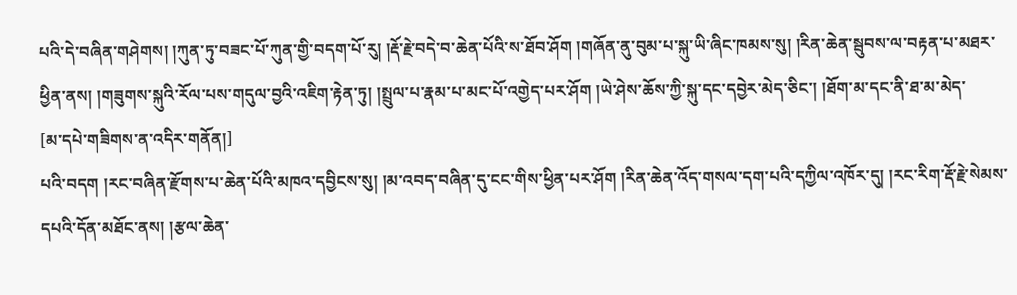པའི་དེ་བཞིན་གཤེགས། །ཀུན་ཏུ་བཟང་པོ་ཀུན་གྱི་བདག་པོ་རུ། །རྡོ་རྗེ་བདེ་བ་ཆེན་པོའི་ས་ཐོབ་ཤོག །གཞོན་ནུ་བུམ་པ་སྐུ་ཡི་ཞིང་ཁམས་སུ། །རིན་ཆེན་སྦུབས་ལ་བརྟན་པ་མཐར་ཕྱིན་ནས། །གཟུགས་སྐུའི་རོལ་པས་གདུལ་བྱའི་འཇིག་རྟེན་ཏུ། །སྤྲུལ་པ་རྣམ་པ་མང་པོ་འགྱེད་པར་ཤོག །ཡེ་ཤེས་ཆོས་ཀྱི་སྐུ་དང་དབྱེར་མེད་ཅིང་། །ཐོག་མ་དང་ནི་ཐ་མ་མེད་
[མ་དཔེ་གཟིགས་ན་འདིར་གནོན།]
པའི་བདག །རང་བཞིན་རྫོགས་པ་ཆེན་པོའི་མཁའ་དབྱིངས་སུ། །མ་འབད་བཞིན་དུ་ངང་གིས་ཕྱིན་པར་ཤོག །རིན་ཆེན་འོད་གསལ་དག་པའི་དཀྱིལ་འཁོར་དུ། །རང་རིག་རྡོ་རྗེ་སེམས་དཔའི་དོན་མཐོང་ནས། །རྩལ་ཆེན་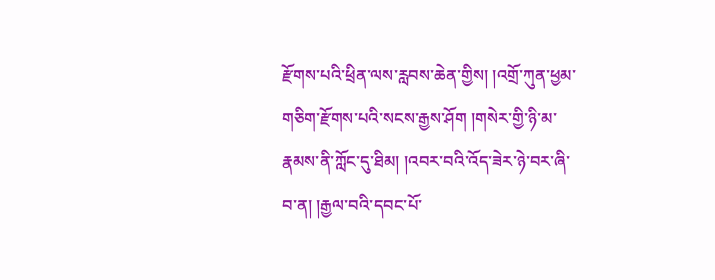རྫོགས་པའི་ཕྲིན་ལས་རླབས་ཆེན་གྱིས། །འགྲོ་ཀུན་ཕྱམ་གཅིག་རྫོགས་པའི་སངས་རྒྱས་ཤོག །གསེར་གྱི་ཉི་མ་རྣམས་ནི་ཀློང་དུ་ཐིམ། །འབར་བའི་འོད་ཟེར་ཉེ་བར་ཞི་བ་ན། །རྒྱལ་བའི་དབང་པོ་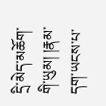དྲི་མེད་མཆོག་གི་ཡུམ། །རྣམ་དག་ཡངས་པ་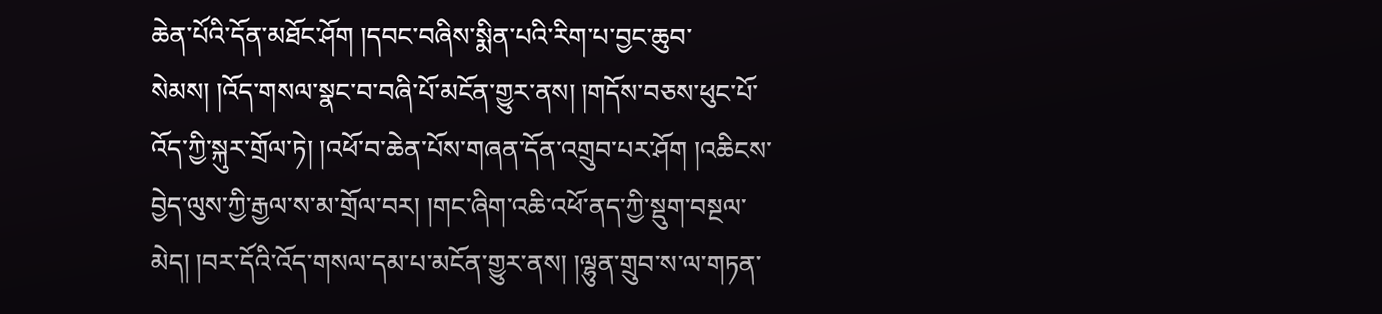ཆེན་པོའི་དོན་མཐོང་ཤོག །དབང་བཞིས་སྨིན་པའི་རིག་པ་བྱང་ཆུབ་སེམས། །འོད་གསལ་སྣང་བ་བཞི་པོ་མངོན་གྱུར་ནས། །གདོས་བཅས་ཕུང་པོ་འོད་ཀྱི་སྐུར་གྲོལ་ཏེ། །འཕོ་བ་ཆེན་པོས་གཞན་དོན་འགྲུབ་པར་ཤོག །འཆིངས་བྱེད་ལུས་ཀྱི་རྒྱལ་ས་མ་གྲོལ་བར། །གང་ཞིག་འཆི་འཕོ་ནད་ཀྱི་སྡུག་བསྔལ་མེད། །བར་དོའི་འོད་གསལ་དམ་པ་མངོན་གྱུར་ནས། །ལྷུན་གྲུབ་ས་ལ་གཏན་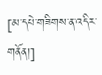[མ་དཔེ་གཟིགས་ན་འདིར་གནོན།]